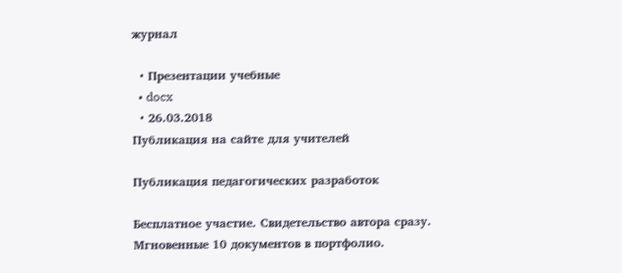журнал

  • Презентации учебные
  • docx
  • 26.03.2018
Публикация на сайте для учителей

Публикация педагогических разработок

Бесплатное участие. Свидетельство автора сразу.
Мгновенные 10 документов в портфолио.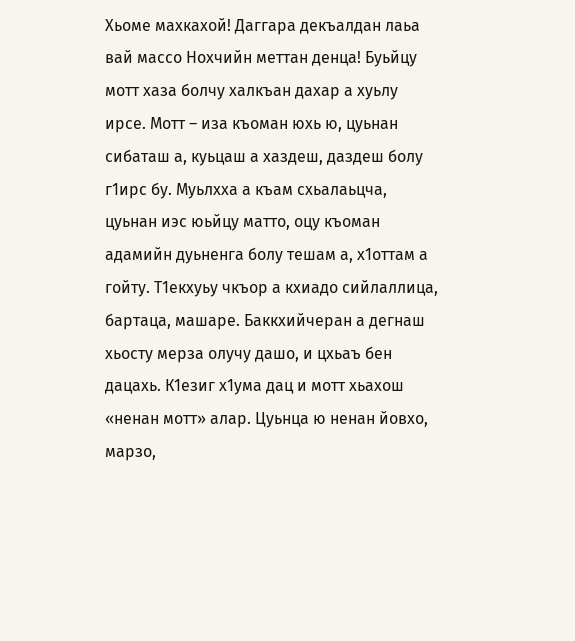Хьоме махкахой! Даггара декъалдан лаьа вай массо Нохчийн меттан денца! Буьйцу мотт хаза болчу халкъан дахар а хуьлу ирсе. Мотт – иза къоман юхь ю, цуьнан сибаташ а, куьцаш а хаздеш, даздеш болу г1ирс бу. Муьлхха а къам схьалаьцча, цуьнан иэс юьйцу матто, оцу къоман адамийн дуьненга болу тешам а, х1оттам а гойту. Т1екхуьу чкъор а кхиадо сийлаллица, бартаца, машаре. Баккхийчеран а дегнаш хьосту мерза олучу дашо, и цхьаъ бен дацахь. К1езиг х1ума дац и мотт хьахош «ненан мотт» алар. Цуьнца ю ненан йовхо, марзо,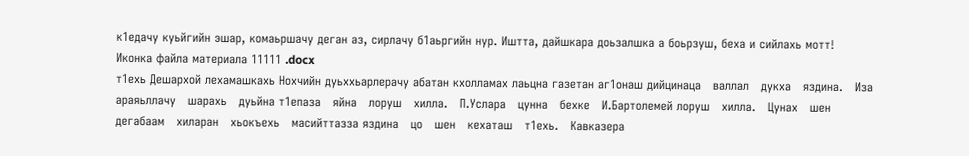к1едачу куьйгийн эшар, комаьршачу деган аз, сирлачу б1аьргийн нур. Иштта, дайшкара доьзалшка а боьрзуш, беха и сийлахь мотт!
Иконка файла материала 11111 .docx
т1ехь Дешархой лехамашкахь Нохчийн дуьххьарлерачу абатан кхолламах лаьцна газетан аг1онаш дийцинаца   валлал   дукха   яздина.   Иза   араяьллачу   шарахь   дуьйна т1епаза   яйна   лоруш   хилла.   П.Услара   цунна   бехке   И.Бартолемей лоруш   хилла.   Цунах   шен   дегабаам   хиларан   хьокъехь   масийттазза яздина   цо   шен   кехаташ   т1ехь.   Кавказера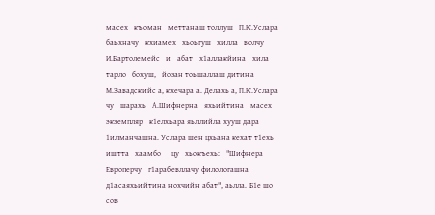масех   къоман   меттанаш толлуш   П.К.Услара   баьхначу   кхиамех   хьоьгуш   хилла   волчу И.Бартолемейс   и   абат   х1аллакйина   хила   тарло   бохуш,   йозан тоьшаллаш дитина М.Завадскийс а, кхечара а. Делахь а, П.К.Услара чу   шарахь   А.Шифнерна   яхьийтина   масех   экземпляр   к1елхьара яьллийла хууш дара 1илманчашна. Услара шен цхьана кехат т1ехь иштта   хаамбо     цу   хьокъехь:   "Шифнера   Европерчу   г1арабевллачу филологашна д1асаяхьийтина нохчийн абат", аьлла. Б1е шо сов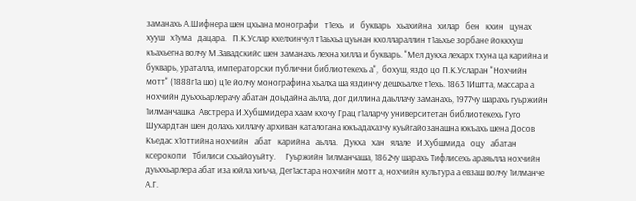заманахь А.Шифнера шен цхьана монографи   т1ехь   и   букварь   хьахийна   хилар   бен   кхин   цунах   хууш   х1ума   дацара.   П.К.Услар кхелхинчул т1аьхьа цуьнан кхоллараллин т1аьхье зорбане йоккхуш къахьегна волчу М.Завадскийс шен заманахь лехна хилла и букварь. "Мел дукха лехарх тхуна ца карийна и букварь, ураталла, императорски публични библиотекехь а",  бохуш, яздо цо П.К.Усларан "Нохчийн мотт" (1888г1а шо) ц1е йолчу монографина хьалха ша яздинчу дешхьалхе т1ехь. 1863 1Иштта, массара а нохчийн дуьххьарлерачу абатан доьдайна аьлла, дог диллина даьллачу заманахь, 1977чу шарахь гуьржийн 1илманчашка  Австрера И.Хубшмидера хаам кхочу Грац г1аларчу университетан библиотекехь Гуго Шухардтан шен долахь хиллачу архиван каталогана юкъадахазчу куьйгайозанашна юкъахь шена Досов Къедас х1оттийна нохчийн   абат   карийна   аьлла.   Дукха   хан   ялале   И.Хубшмида   оцу   абатан   ксерокопи   Тбилиси схьайоуьйту.     Гуьржийн 1илманчаша, 1862чу шарахь Тифлисехь араяьлла нохчийн дуьххьарлера абат иза юйла хиъча, Дег1астара нохчийн мотт а, нохчийн культура а евзаш волчу 1илманче А.Г.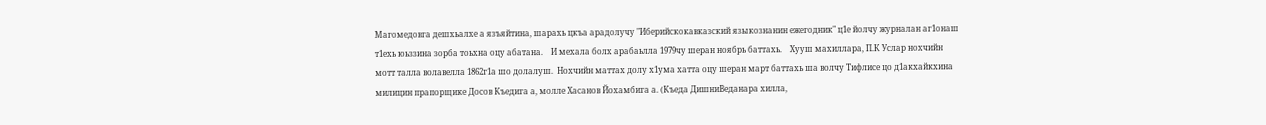Магомедовга дешхьалхе а язъяйтина, шарахь цкъа арадолучу "Иберийскокавказский языкознанин ежегодник" ц1е йолчу журналан аг1онаш т1ехь юьззина зорба тоьхна оцу абатана.    И мехала болх арабаьлла 1979чу шеран ноябрь баттахь.    Хууш махиллара, П.К Услар нохчийн мотт талла волавелла 1862г1а шо долалуш.  Нохчийн маттах долу х1ума хатта оцу шеран март баттахь ша волчу Тифлисе цо д1акхайкхина милицин прапорщике Досов Къедига а, молле Хасанов Йохамбига а. (Къеда ДишниВеданара хилла,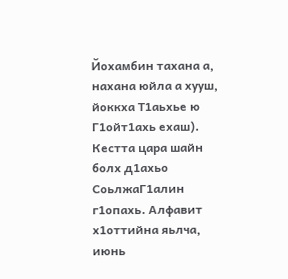Йохамбин тахана а, нахана юйла а хууш, йоккха Т1аьхье ю Г1ойт1ахь ехаш). Кестта цара шайн болх д1ахьо СоьлжаГ1алин г1опахь. Алфавит х1оттийна яьлча, июнь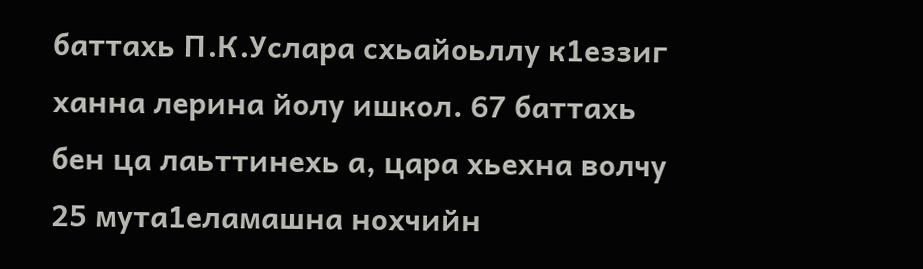баттахь П.К.Услара схьайоьллу к1еззиг ханна лерина йолу ишкол. 67 баттахь бен ца лаьттинехь а, цара хьехна волчу 25 мута1еламашна нохчийн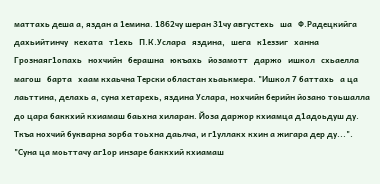маттахь деша а, яздан а 1емина. 1862чу шеран 31чу августехь   ша   Ф.Радецкийга   дахьийтинчу   кехата   т1ехь   П.К.Услара   яздина,   шега   к1еззиг   ханна Грознаяг1опахь   нохчийн   берашна   юкъахь   йозамотт   даржо   ишкол   схьаелла   магош   барта   хаам кхаьчна Терски областан хьаькмера. "Ишкол 7 баттахь   а ца лаьттина, делахь а, суна хетарехь, яздина Услара, нохчийн берийн йозано тоьшалла до цара баккхий кхиамаш баьхна хиларан. Йоза даржор кхиамца д1адоьдуш ду. Ткъа нохчий букварна зорба тоьхна даьлча, и г1уллакх кхин а жигара дер ду...". "Суна ца моьттачу аг1ор инзаре баккхий кхиамаш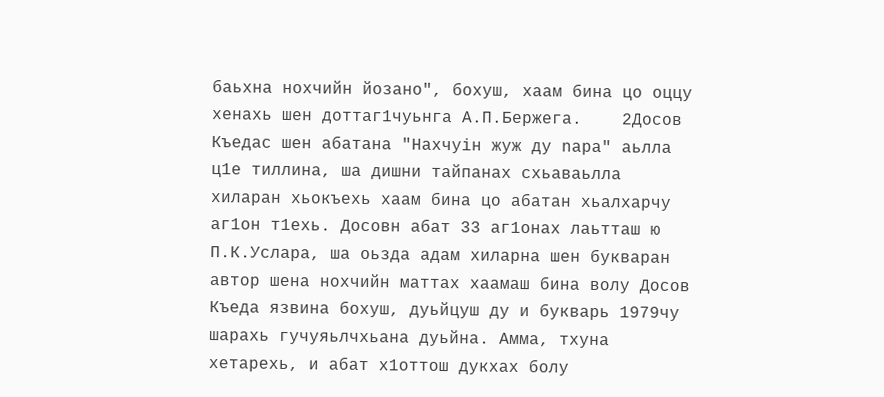баьхна нохчийн йозано", бохуш, хаам бина цо оццу хенахь шен доттаг1чуьнга А.П.Бержега.    2Досов Къедас шен абатана "Нахчуiн жуж ду nара" аьлла ц1е тиллина, ша дишни тайпанах схьаваьлла хиларан хьокъехь хаам бина цо абатан хьалхарчу аг1он т1ехь. Досовн абат 33 аг1онах лаьтташ ю П.К.Услара, ша оьзда адам хиларна шен букваран автор шена нохчийн маттах хаамаш бина волу Досов Къеда язвина бохуш, дуьйцуш ду и букварь 1979чу шарахь гучуяьлчхьана дуьйна. Амма, тхуна хетарехь, и абат х1оттош дукхах болу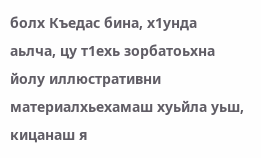болх Къедас бина, х1унда аьлча, цу т1ехь зорбатоьхна йолу иллюстративни материалхьехамаш хуьйла уьш,   кицанаш я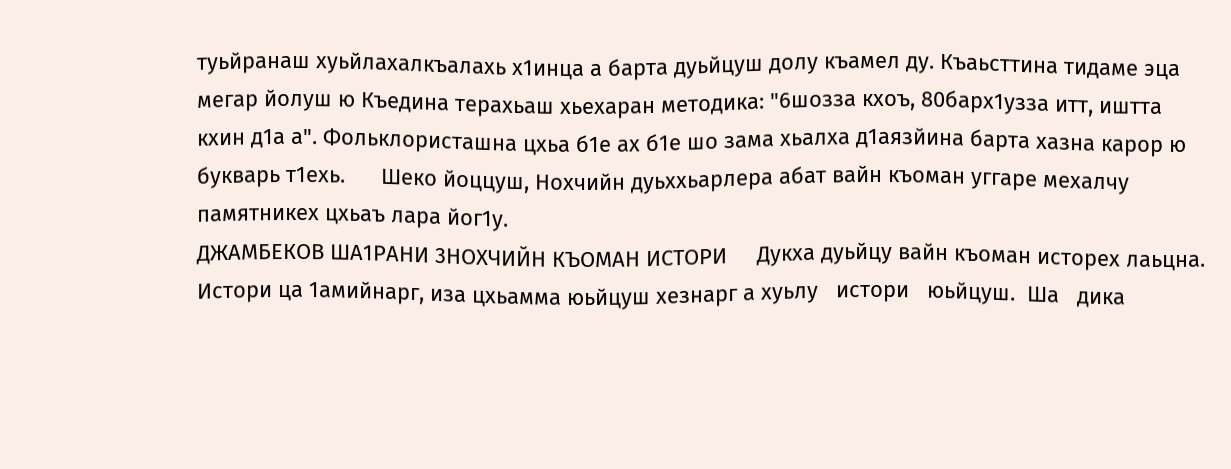туьйранаш хуьйлахалкъалахь х1инца а барта дуьйцуш долу къамел ду. Къаьсттина тидаме эца мегар йолуш ю Къедина терахьаш хьехаран методика: "6шозза кхоъ, 80барх1узза итт, иштта кхин д1а а". Фольклористашна цхьа б1е ах б1е шо зама хьалха д1аязйина барта хазна карор ю букварь т1ехь.      Шеко йоццуш, Нохчийн дуьххьарлера абат вайн къоман уггаре мехалчу памятникех цхьаъ лара йог1у.                                                                                                                                   ДЖАМБЕКОВ ША1РАНИ 3НОХЧИЙН КЪОМАН ИСТОРИ     Дукха дуьйцу вайн къоман исторех лаьцна. Истори ца 1амийнарг, иза цхьамма юьйцуш хезнарг а хуьлу   истори   юьйцуш.  Ша   дика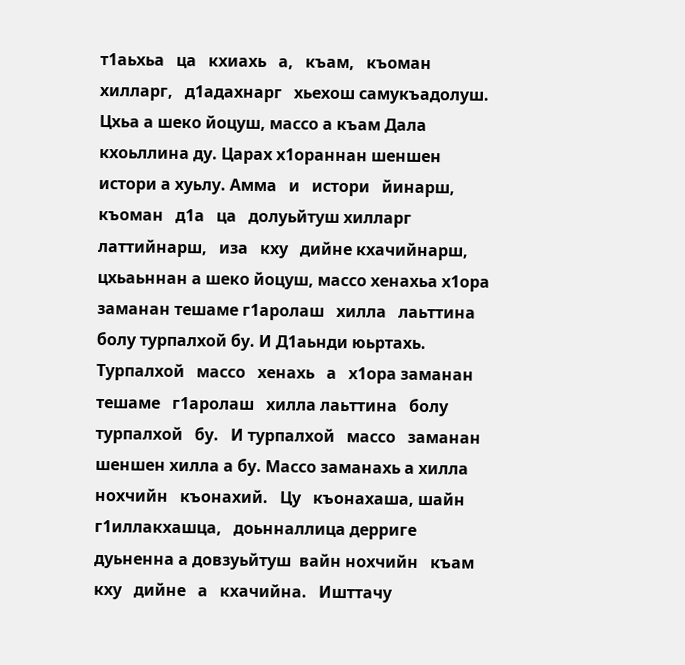т1аьхьа   ца   кхиахь   а,   къам,   къоман   хилларг,   д1адахнарг   хьехош самукъадолуш.     Цхьа а шеко йоцуш, массо а къам Дала кхоьллина ду. Царах х1ораннан шеншен истори а хуьлу. Амма   и   истори   йинарш,   къоман   д1а   ца   долуьйтуш хилларг латтийнарш,   иза   кху   дийне кхачийнарш, цхьаьннан а шеко йоцуш, массо хенахьа х1ора заманан тешаме г1аролаш   хилла   лаьттина   болу турпалхой бу. И Д1аьнди юьртахь. Турпалхой   массо   хенахь   а   х1ора заманан   тешаме   г1аролаш   хилла лаьттина   болу   турпалхой   бу.   И турпалхой   массо   заманан   шеншен хилла а бу. Массо заманахь а хилла нохчийн   къонахий.   Цу   къонахаша, шайн   г1иллакхашца,   доьнналлица дерриге дуьненна а довзуьйтуш  вайн нохчийн   къам   кху   дийне   а   кхачийна.   Ишттачу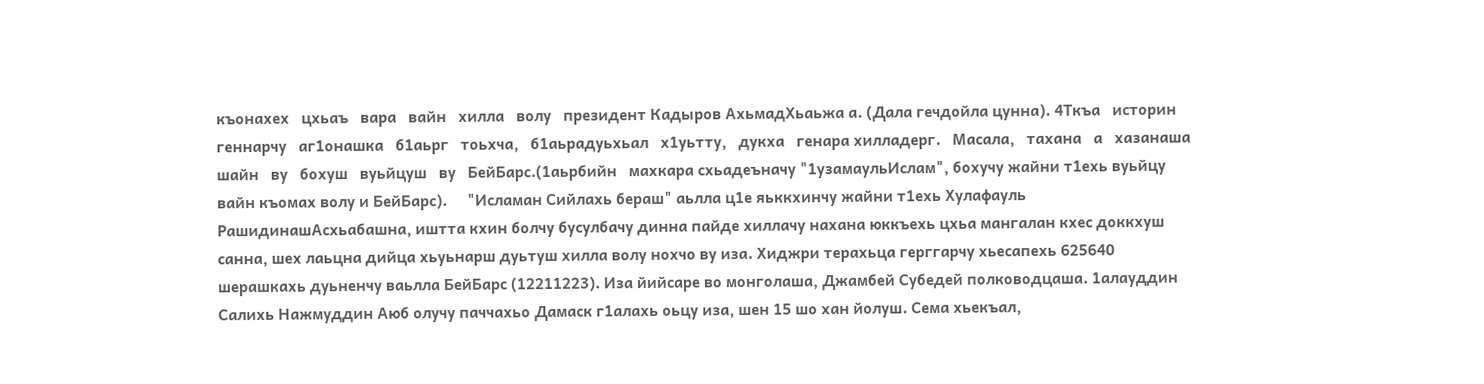къонахех   цхьаъ   вара   вайн   хилла   волу   президент Кадыров АхьмадХьаьжа а. (Дала гечдойла цунна). 4Ткъа   историн   геннарчу   аг1онашка   б1аьрг   тоьхча,   б1аьрадуьхьал   х1уьтту,   дукха   генара хилладерг.   Масала,   тахана   а   хазанаша   шайн   ву   бохуш   вуьйцуш   ву   БейБарс.(1аьрбийн   махкара схьадеъначу "1узамаульИслам", бохучу жайни т1ехь вуьйцу вайн къомах волу и БейБарс).     "Исламан Сийлахь бераш" аьлла ц1е яьккхинчу жайни т1ехь Хулафауль РашидинашАсхьабашна, иштта кхин болчу бусулбачу динна пайде хиллачу нахана юккъехь цхьа мангалан кхес доккхуш санна, шех лаьцна дийца хьуьнарш дуьтуш хилла волу нохчо ву иза. Хиджри терахьца герггарчу хьесапехь 625640 шерашкахь дуьненчу ваьлла БейБарс (12211223). Иза йийсаре во монголаша, Джамбей Субедей полководцаша. 1алауддин Салихь Нажмуддин Аюб олучу паччахьо Дамаск г1алахь оьцу иза, шен 15 шо хан йолуш. Сема хьекъал,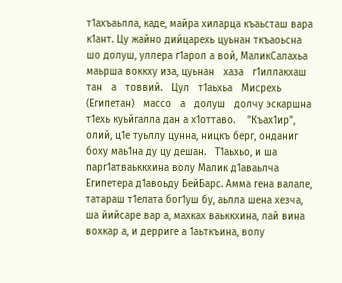т1ахъаьлла, каде, майра хиларца къаьсташ вара к1ант. Цу жайно дийцарехь цуьнан ткъаоьсна шо долуш, уллера г1арол а вой, МаликСалахьа маьрша воккху иза, цуьнан   хаза   г1иллакхаш   тан   а   товвий.   Цул   т1аьхьа   Мисрехь   (Египетан)   массо   а   долуш   долчу эскаршна т1ехь куьйгалла дан а х1оттаво.    "Къах1ир", олий, ц1е туьллу цунна, ницкъ берг, онданиг боху маь1на ду цу дешан.   Т1аьхьо, и ша парг1атваьккхина волу Малик д1аваьлча Египетера д1авоьду БейБарс. Амма гена валале, татараш т1елата бог1уш бу, аьлла шена хезча, ша йийсаре вар а, махках ваьккхина, лай вина вохкар а, и дерриге а 1аьткъина, волу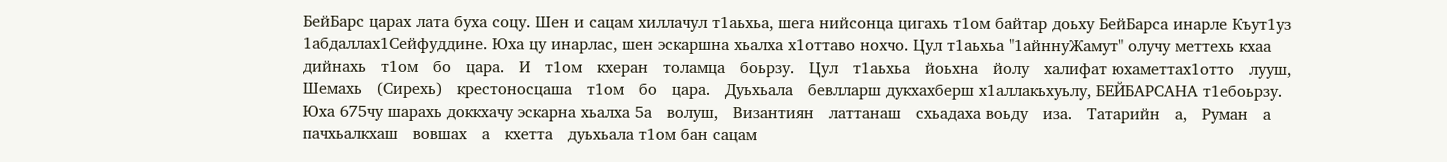БейБарс царах лата буха соцу. Шен и сацам хиллачул т1аьхьа, шега нийсонца цигахь т1ом байтар доьху БейБарса инарле Къут1уз 1абдаллах1Сейфуддине. Юха цу инарлас, шен эскаршна хьалха х1оттаво нохчо. Цул т1аьхьа "1айннуЖамут" олучу меттехь кхаа дийнахь   т1ом   бо   цара.   И   т1ом   кхеран   толамца   боьрзу.   Цул   т1аьхьа   йоьхна   йолу   халифат юхаметтах1отто   лууш,   Шемахь   (Сирехь)   крестоносцаша   т1ом   бо   цара.   Дуьхьала   бевлларш дукхахберш х1аллакьхуьлу, БЕЙБАРСАНА т1ебоьрзу. Юха 675чу шарахь доккхачу эскарна хьалха 5а   волуш,   Византиян   латтанаш   схьадаха воьду   иза.   Татарийн   а,   Руман   а пачхьалкхаш   вовшах   а   кхетта   дуьхьала т1ом бан сацам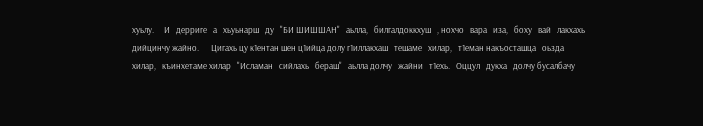хуьлу.     И   дерриге   а   хьуьнарш   ду   "БИ ШИШШАН"   аьлла,   билгалдоккхуш   , нохчо   вара   иза,   боху   вай   лакхахь дийцинчу жайно.      Цигахь цу к1ентан шен ц1ийца долу г1иллакхаш   тешаме   хилар,   т1еман накъосташца   оьзда   хилар,   къинхетаме хилар   "Исламан   сийлахь   бераш"   аьлла долчу   жайни   т1ехь.   Оццул   дукха   долчу бусалбачу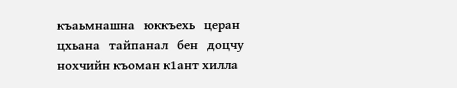къаьмнашна   юккъехь   церан цхьана   тайпанал   бен   доцчу   нохчийн къоман к1ант хилла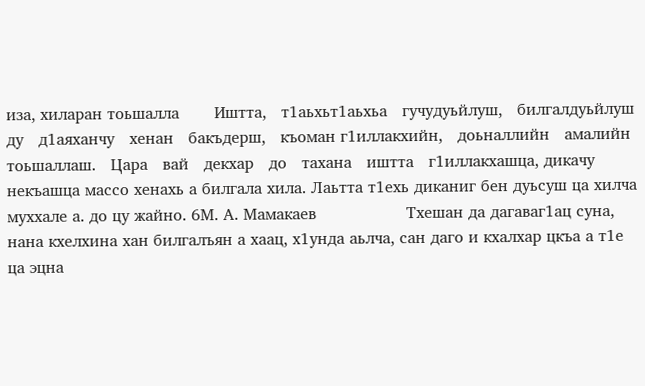иза, хиларан тоьшалла       Иштта,   т1аьхьт1аьхьа   гучудуьйлуш,   билгалдуьйлуш   ду   д1аяханчу   хенан   бакъдерш,   къоман г1иллакхийн,   доьналлийн   амалийн   тоьшаллаш.   Цара   вай   декхар   до   тахана   иштта   г1иллакхашца, дикачу некъашца массо хенахь а билгала хила. Лаьтта т1ехь диканиг бен дуьсуш ца хилча муххале а. до цу жайно. 6М. А. Мамакаев                  Тхешан да дагаваг1ац суна, нана кхелхина хан билгалъян а хаац, х1унда аьлча, сан даго и кхалхар цкъа а т1е ца эцна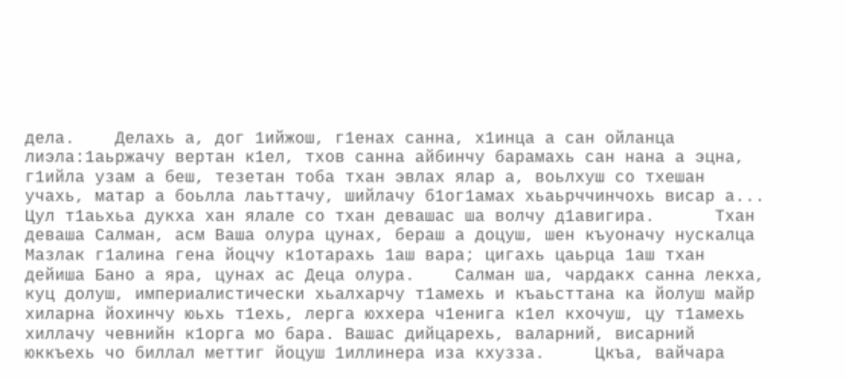дела.    Делахь а, дог 1ийжош, г1енах санна, х1инца а сан ойланца лиэла:1аьржачу вертан к1ел, тхов санна айбинчу барамахь сан нана а эцна, г1ийла узам а беш, тезетан тоба тхан эвлах ялар а, воьлхуш со тхешан учахь, матар а боьлла лаьттачу, шийлачу б1ог1амах хьаьрччинчохь висар а...    Цул т1аьхьа дукха хан ялале со тхан девашас ша волчу д1авигира.      Тхан деваша Салман, асм Ваша олура цунах, бераш а доцуш, шен къуоначу нускалца Мазлак г1алина гена йоцчу к1отарахь 1аш вара; цигахь цаьрца 1аш тхан дейиша Бано а яра, цунах ас Деца олура.    Салман ша, чардакх санна лекха, куц долуш, империалистически хьалхарчу т1амехь и къаьсттана ка йолуш майр хиларна йохинчу юьхь т1ехь, лерга юххера ч1енига к1ел кхочуш, цу т1амехь хиллачу чевнийн к1орга мо бара. Вашас дийцарехь, валарний, висарний юккъехь чо биллал меттиг йоцуш 1иллинера иза кхузза.     Цкъа, вайчара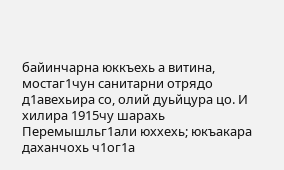байинчарна юккъехь а витина, мостаг1чун санитарни отрядо д1авехьира со, олий дуьйцура цо. И хилира 1915чу шарахь Перемышльг1али юххехь; юкъакара даханчохь ч1ог1а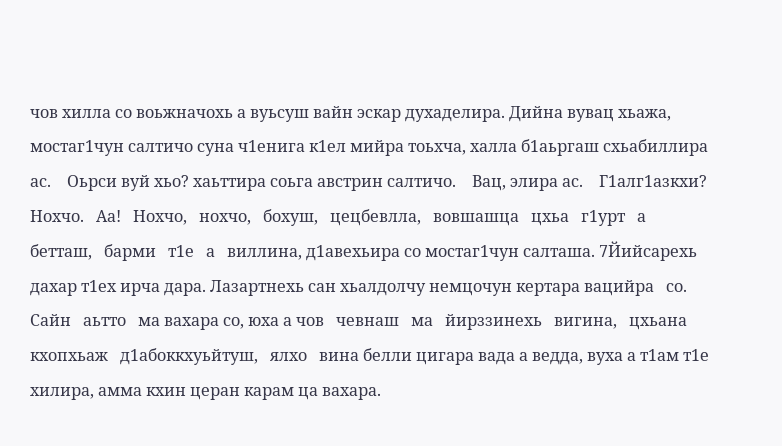чов хилла со воьжначохь а вуьсуш вайн эскар духаделира. Дийна вувац хьажа, мостаг1чун салтичо суна ч1енига к1ел мийра тоьхча, халла б1аьргаш схьабиллира ас.    Оьрси вуй хьо? хаьттира соьга австрин салтичо.    Вац, элира ас.    Г1алг1азкхи?    Нохчо.   Аа!   Нохчо,   нохчо,   бохуш,   цецбевлла,   вовшашца   цхьа   г1урт   а   бетташ,   барми   т1е   а   виллина, д1авехьира со мостаг1чун салташа. 7Йийсарехь дахар т1ех ирча дара. Лазартнехь сан хьалдолчу немцочун кертара вацийра   со.   Сайн   аьтто   ма вахара со, юха а чов   чевнаш   ма   йирззинехь   вигина,   цхьана кхопхьаж   д1абоккхуьйтуш,   ялхо   вина белли цигара вада а ведда, вуха а т1ам т1е хилира, амма кхин церан карам ца вахара.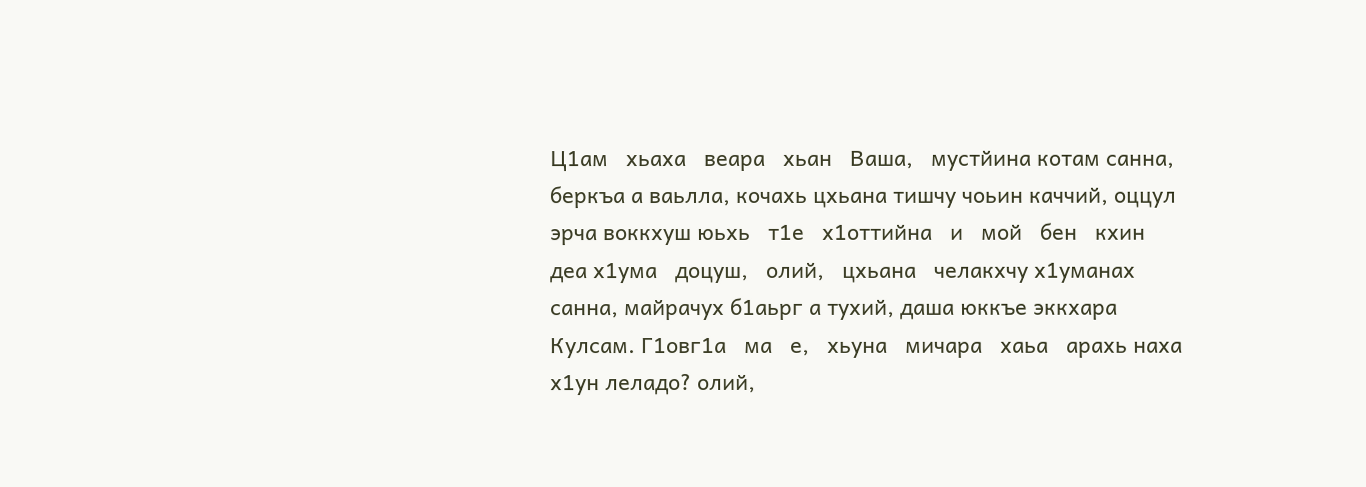Ц1ам   хьаха   веара   хьан   Ваша,   мустйина котам санна, беркъа а ваьлла, кочахь цхьана тишчу чоьин каччий, оццул эрча воккхуш юьхь   т1е   х1оттийна   и   мой   бен   кхин   деа х1ума   доцуш,   олий,   цхьана   челакхчу х1уманах санна, майрачух б1аьрг а тухий, даша юккъе эккхара Кулсам. Г1овг1а   ма   е,   хьуна   мичара   хаьа   арахь наха х1ун леладо? олий,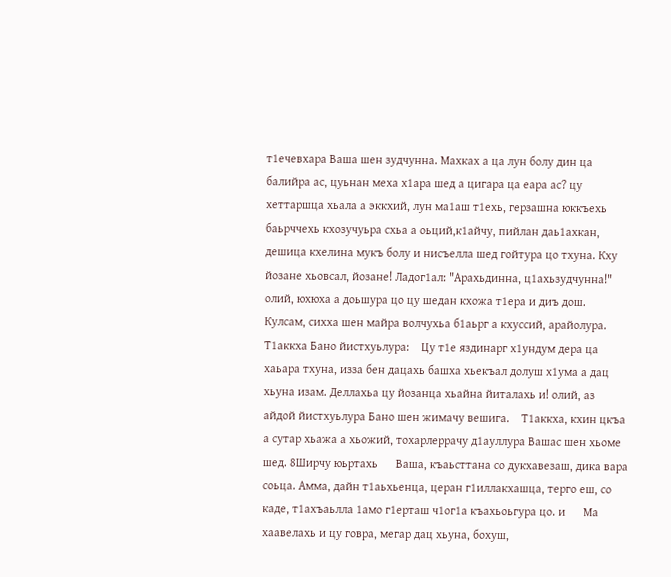т1ечевхара Ваша шен зудчунна. Махках а ца лун болу дин ца балийра ас, цуьнан меха х1ара шед а цигара ца еара ас? цу хеттаршца хьала а эккхий, лун ма1аш т1ехь, герзашна юккъехь баьрччехь кхозучуьра схьа а оьций,к1айчу, пийлан даь1ахкан, дешица кхелина мукъ болу и нисъелла шед гойтура цо тхуна. Кху йозане хьовсал, йозане! Ладог1ал: "Арахьдинна, ц1ахьзудчунна!" олий, юхюха а доьшура цо цу шедан кхожа т1ера и диъ дош.    Кулсам, сихха шен майра волчухьа б1аьрг а кхуссий, арайолура. Т1аккха Бано йистхуьлура:    Цу т1е яздинарг х1ундум дера ца хаьара тхуна, изза бен дацахь башха хьекъал долуш х1ума а дац хьуна изам. Деллахьа цу йозанца хьайна йиталахь и! олий, аз айдой йистхуьлура Бано шен жимачу вешига.    Т1аккха, кхин цкъа а сутар хьажа а хьожий, тохарлеррачу д1ауллура Вашас шен хьоме шед. 8Ширчу юьртахь      Ваша, къаьсттана со дукхавезаш, дика вара соьца. Амма, дайн т1аьхьенца, церан г1иллакхашца, терго еш, со каде, т1ахъаьлла 1амо г1ерташ ч1ог1а къахьоьгура цо. и      Ма хаавелахь и цу говра, мегар дац хьуна, бохуш,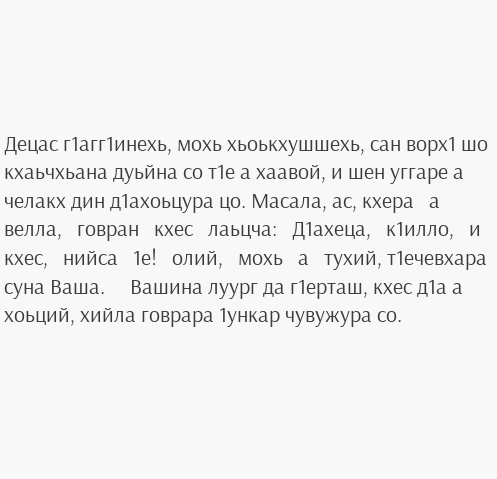Децас г1агг1инехь, мохь хьоькхушшехь, сан ворх1 шо кхаьчхьана дуьйна со т1е а хаавой, и шен уггаре а челакх дин д1ахоьцура цо. Масала, ас, кхера   а   велла,   говран   кхес   лаьцча:   Д1ахеца,   к1илло,   и   кхес,   нийса   1е!   олий,   мохь   а   тухий, т1ечевхара суна Ваша.     Вашина луург да г1ерташ, кхес д1а а хоьций, хийла говрара 1ункар чувужура со.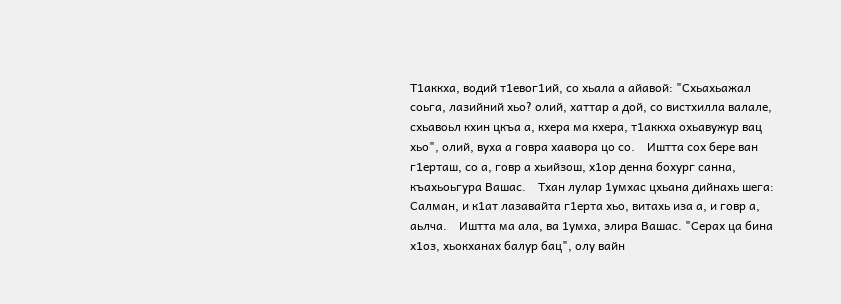Т1аккха, водий т1евог1ий, со хьала а айавой: "Схьахьажал соьга, лазийний хьо? олий, хаттар а дой, со вистхилла валале, схьавоьл кхин цкъа а, кхера ма кхера, т1аккха охьавужур вац хьо", олий, вуха а говра хаавора цо со.    Иштта сох бере ван г1ерташ, со а, говр а хьийзош, х1ор денна бохург санна, къахьоьгура Вашас.    Тхан лулар 1умхас цхьана дийнахь шега:    Салман, и к1ат лазавайта г1ерта хьо, витахь иза а, и говр а, аьлча.    Иштта ма ала, ва 1умха, элира Вашас. "Серах ца бина х1оз, хьокханах балур бац", олу вайн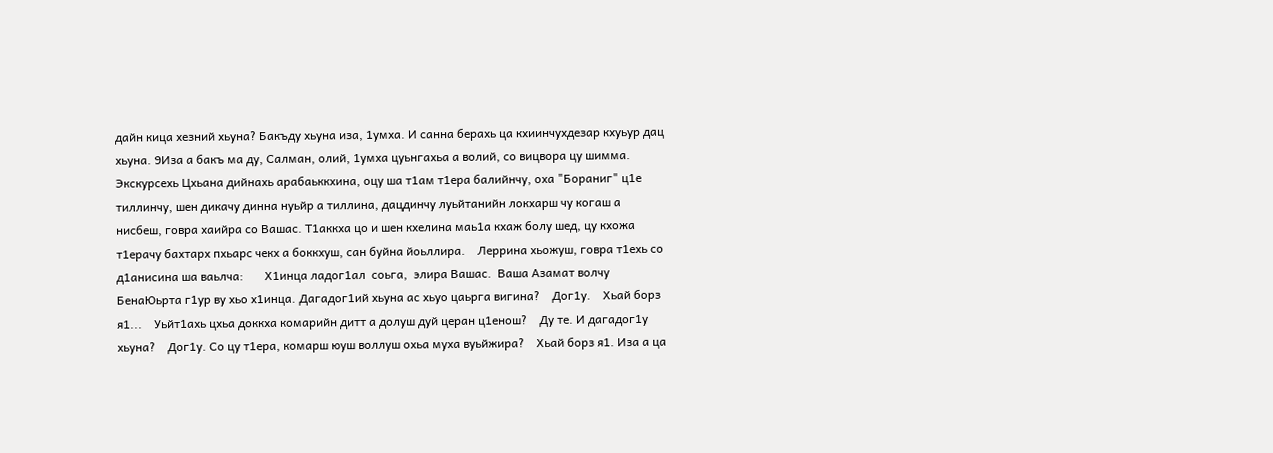дайн кица хезний хьуна? Бакъду хьуна иза, 1умха. И санна берахь ца кхиинчухдезар кхуьур дац хьуна. 9Иза а бакъ ма ду, Салман, олий, 1умха цуьнгахьа а волий, со вицвора цу шимма.    Экскурсехь Цхьана дийнахь арабаьккхина, оцу ша т1ам т1ера балийнчу, оха "Бораниг" ц1е  тиллинчу, шен дикачу динна нуьйр а тиллина, дацдинчу луьйтанийн локхарш чу когаш а нисбеш, говра хаийра со Вашас. Т1аккха цо и шен кхелина маь1а кхаж болу шед, цу кхожа т1ерачу бахтарх пхьарс чекх а боккхуш, сан буйна йоьллира.    Леррина хьожуш, говра т1ехь со д1анисина ша ваьлча:       Х1инца ладог1ал  соьга,  элира Вашас.  Ваша Азамат волчу БенаЮьрта г1ур ву хьо х1инца. Дагадог1ий хьуна ас хьуо цаьрга вигина?    Дог1у.    Хьай борз я1...    Уьйт1ахь цхьа доккха комарийн дитт а долуш дуй церан ц1енош?    Ду те. И дагадог1у хьуна?    Дог1у. Со цу т1ера, комарш юуш воллуш охьа муха вуьйжира?    Хьай борз я1. Иза а ца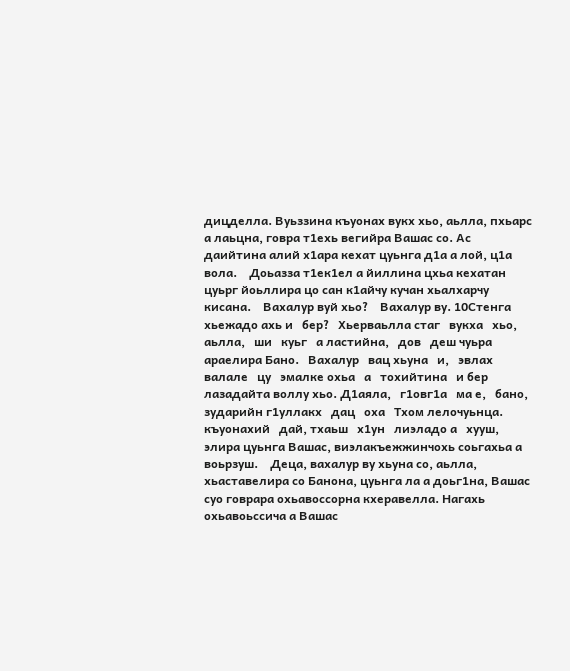дицделла. Вуьззина къуонах вукх хьо, аьлла, пхьарс а лаьцна, говра т1ехь вегийра Вашас со. Ас даийтина алий х1ара кехат цуьнга д1а а лой, ц1а вола.    Доьазза т1ек1ел а йиллина цхьа кехатан цуьрг йоьллира цо сан к1айчу кучан хьалхарчу кисана.    Вахалур вуй хьо?    Вахалур ву. 10Стенга хьежадо ахь и   бер?   Хьерваьлла стаг   вукха   хьо, аьлла,   ши   куьг   а ластийна,   дов   деш чуьра араелира Бано.   Вахалур   вац хьуна   и,   эвлах валале   цу   эмалке охьа   а   тохийтина   и бер лазадайта воллу хьо. Д1аяла,   г1овг1а   ма е,   бано,   зударийн г1уллакх   дац   оха   Тхом лелочуьнца. къуонахий   дай, тхаьш   х1ун   лиэладо а   хууш,   элира цуьнга Вашас, виэлакъежжинчохь соьгахьа а воьрзуш.    Деца, вахалур ву хьуна со, аьлла, хьаставелира со Банона, цуьнга ла а доьг1на, Вашас суо говрара охьавоссорна кхеравелла. Нагахь охьавоьссича а Вашас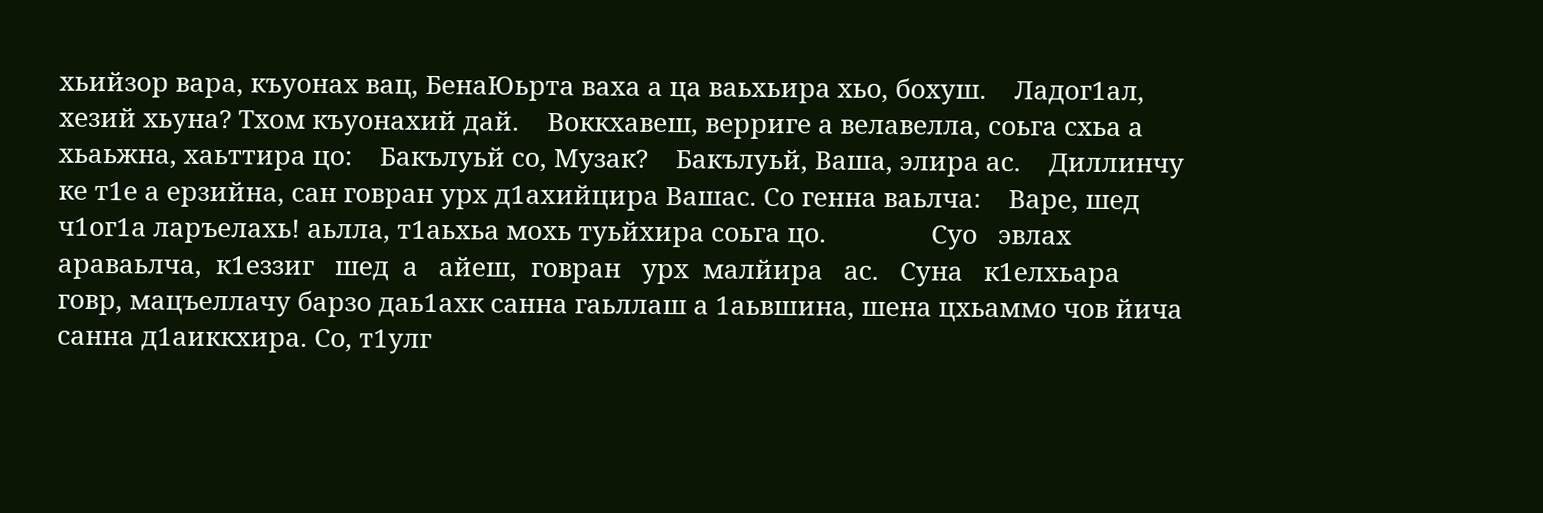хьийзор вара, къуонах вац, БенаЮьрта ваха а ца ваьхьира хьо, бохуш.    Ладог1ал, хезий хьуна? Тхом къуонахий дай.    Воккхавеш, верриге а велавелла, соьга схьа а хьаьжна, хаьттира цо:    Бакълуьй со, Музак?    Бакълуьй, Ваша, элира ас.    Диллинчу ке т1е а ерзийна, сан говран урх д1ахийцира Вашас. Со генна ваьлча:    Варе, шед ч1ог1а ларъелахь! аьлла, т1аьхьа мохь туьйхира соьга цо.               Суо   эвлах   араваьлча,  к1еззиг   шед  а   айеш,  говран   урх  малйира   ас.   Суна   к1елхьара   говр, мацъеллачу барзо даь1ахк санна гаьллаш а 1аьвшина, шена цхьаммо чов йича санна д1аиккхира. Со, т1улг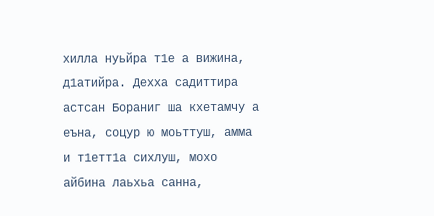хилла нуьйра т1е а вижина, д1атийра. Дехха садиттира астсан Бораниг ша кхетамчу а еъна, соцур ю моьттуш, амма и т1етт1а сихлуш, мохо айбина лаьхьа санна,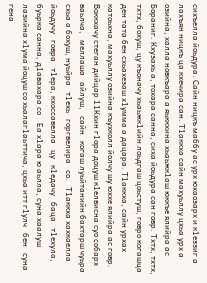сихъелла йоьдура. Сайн ницкъ маббу ас урх юхаозарх и к1еззиг а лахъян ницкъ ца кхечира сан. Т1аккха сайн махуьллу цхьа урх а озийна, халла новкъара а яьккхина хьаьжк1аш юккъе ялийра ас Бораниг. Кхузахь а, тохара санна, сиха йоьдура сан говр. Тхтх, тхтх, тхтх, бохуш, цу къоначу хьаьжк1ийн лоьдгаш цоьстуш, говро когашца ден тата бен схьахезаш х1умма а дацара. Т1аккха, сайн урхах катоьхна, махуьллу озийна къухколл йолчу шу юххе ялийра ас говр.    Воккхачу стеган дийцар 11Кхин г1ора доцуш к1елвисна суо собарх ваьлча,   меллаша   айлуш,   сайн   когаш луьйтанийн бахтарш чуьра схьа а бохуш, нуьйра   т1ехь   горгвелира   со.   Т1аккха хахкаелла   йоьдучу   говра   т1ера, кхоссавелла   цу   к1едачу   баца   т1ехула, буьрка санна, д1авахара со    Еа х1ара ю аьлла, суна хаалуш лазийна х1ума йоцуш со хьалаг1аьттича, цхьа итт г1улч   бен   суна   гена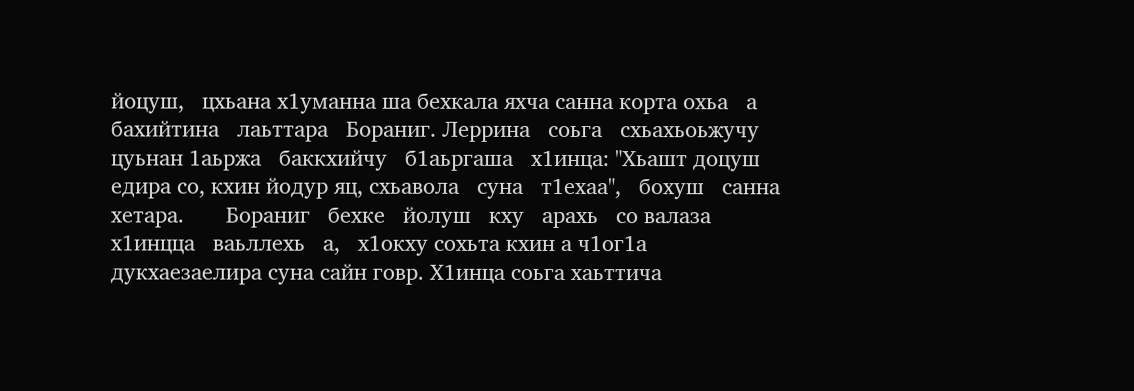йоцуш,   цхьана х1уманна ша бехкала яхча санна корта охьа   а   бахийтина   лаьттара   Бораниг. Леррина   соьга   схьахьоьжучу   цуьнан 1аьржа   баккхийчу   б1аьргаша   х1инца: "Хьашт доцуш едира со, кхин йодур яц, схьавола   суна   т1ехаа",   бохуш   санна хетара.       Бораниг   бехке   йолуш   кху   арахь   со валаза   х1инцца   ваьллехь   а,   х1окху сохьта кхин а ч1ог1а дукхаезаелира суна сайн говр. Х1инца соьга хаьттича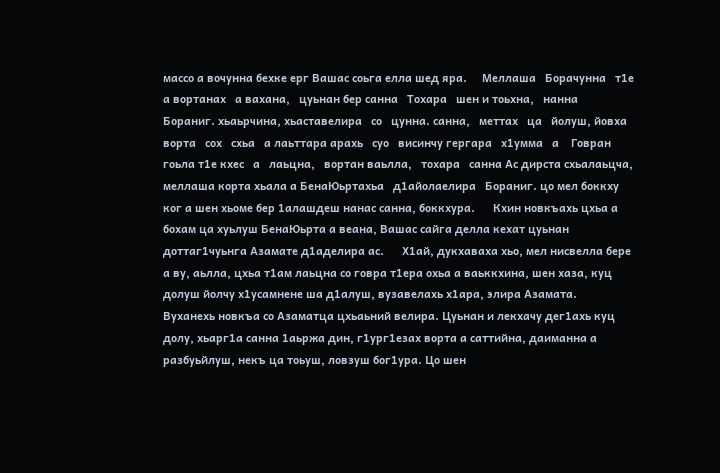массо а вочунна бехке ерг Вашас соьга елла шед яра.     Меллаша   Борачунна   т1е   а вортанах   а вахана,   цуьнан бер санна   Тохара   шен и тоьхна,   нанна   Бораниг. хьаьрчина, хьаставелира   со   цунна. санна,   меттах   ца   йолуш, йовха   ворта   сох   схьа   а лаьттара арахь   суо   висинчу гергара   х1умма   а    Говран гоьла т1е кхес   а   лаьцна,   вортан ваьлла,   тохара   санна Ас дирста схьалаьцча, меллаша корта хьала а БенаЮьртахьа   д1айолаелира   Бораниг. цо мел боккху ког а шен хьоме бер 1алашдеш нанас санна, боккхура.      Кхин новкъахь цхьа а бохам ца хуьлуш БенаЮьрта а веана, Вашас сайга делла кехат цуьнан доттаг1чуьнга Азамате д1аделира ас.      Х1ай, дукхаваха хьо, мел нисвелла бере а ву, аьлла, цхьа т1ам лаьцна со говра т1ера охьа а ваьккхина, шен хаза, куц долуш йолчу х1усамнене ша д1алуш, вузавелахь х1ара, элира Азамата.        Вуханехь новкъа со Азаматца цхьаьний велира. Цуьнан и лекхачу дег1ахь куц долу, хьарг1а санна 1аьржа дин, г1ург1езах ворта а саттийна, даиманна а разбуьйлуш, некъ ца тоьуш, ловзуш бог1ура. Цо шен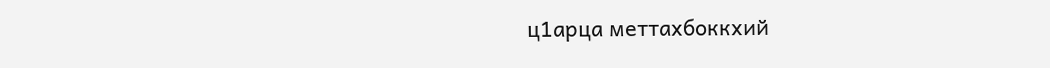ц1арца меттахбоккхий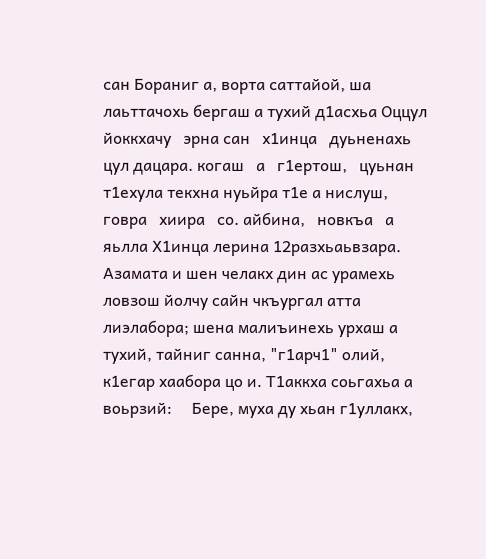сан Бораниг а, ворта саттайой, ша лаьттачохь бергаш а тухий д1асхьа Оццул   йоккхачу   эрна сан   х1инца   дуьненахь   цул дацара. когаш   а   г1ертош,   цуьнан т1ехула текхна нуьйра т1е а нислуш,   говра   хиира   со. айбина,   новкъа   а   яьлла Х1инца лерина 12разхьаьвзара. Азамата и шен челакх дин ас урамехь ловзош йолчу сайн чкъургал атта лиэлабора; шена малиъинехь урхаш а тухий, тайниг санна, "г1арч1" олий, к1егар хаабора цо и. Т1аккха соьгахьа а воьрзий:     Бере, муха ду хьан г1уллакх,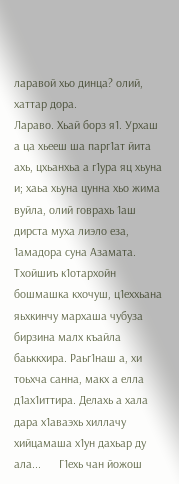ларавой хьо динца? олий, хаттар дора.                                            Лараво. Хьай борз я1. Урхаш а ца хьееш ша парг1ат йита ахь, цхьанхьа а г1ура яц хьуна и; хаьа хьуна цунна хьо жима вуйла, олий говрахь 1аш дирста муха лиэло еза, 1амадора суна Азамата.    Тхойшиъ к1отархойн бошмашка кхочуш, ц1еххьана яьхкинчу мархаша чубуза бирзина малх къайла баьккхира. Раьг1наш а, хи тоьхча санна, макх а елла д1ах1иттира. Делахь а хала дара х1аваэхь хиллачу хийцамаша х1ун дахьар ду ала...      Г1ехь чан йожош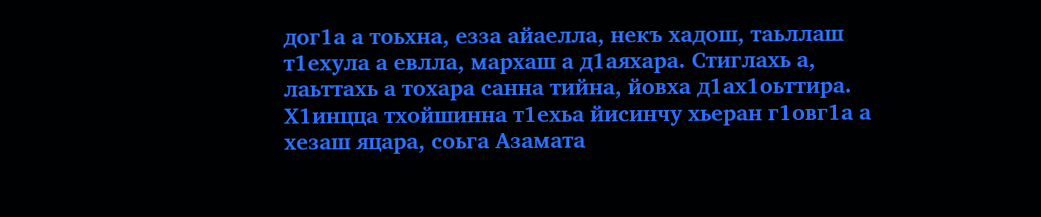дог1а а тоьхна, езза айаелла, некъ хадош, таьллаш т1ехула а евлла, мархаш а д1аяхара. Стиглахь а, лаьттахь а тохара санна тийна, йовха д1ах1оьттира. Х1инцца тхойшинна т1ехьа йисинчу хьеран г1овг1а а хезаш яцара, соьга Азамата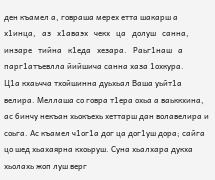ден къамел а, говраша мерех етта шакарш а х1инца,   аз   х1аваэх   чекх   ца   долуш   санна,   инзаре   тийна   к1еда   хезара.   Раьг1наш   а   парг1атъевлла йийшича санна хаза 1охкура.                                                               Ц1а кхаьчча тхойшинна дуьхьал Ваша уьйт1а велира. Меллаша со говра т1ера охьа а ваьккхина, ас бинчу некъан хьокъехь хеттарш дан волавелира и соьга. Ас къамел ч1ог1а дог ца дог1уш дора; сайга цо шед хьахаярна кхоьруш. Суна хьалхара дукха хьолахь жоп луш верг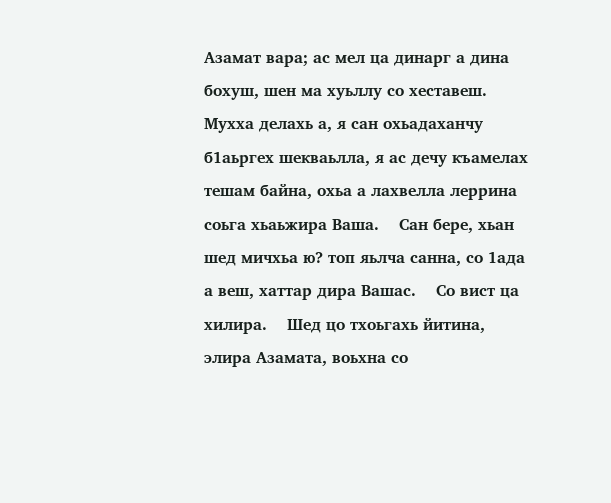Азамат вара; ас мел ца динарг а дина бохуш, шен ма хуьллу со хеставеш.     Мухха делахь а, я сан охьадаханчу б1аьргех шекваьлла, я ас дечу къамелах тешам байна, охьа а лахвелла леррина соьга хьаьжира Ваша.    Сан бере, хьан шед мичхьа ю? топ яьлча санна, со 1ада а веш, хаттар дира Вашас.    Со вист ца хилира.    Шед цо тхоьгахь йитина, элира Азамата, воьхна со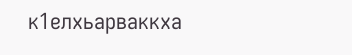к1елхьарваккха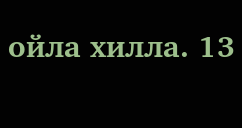ойла хилла. 13